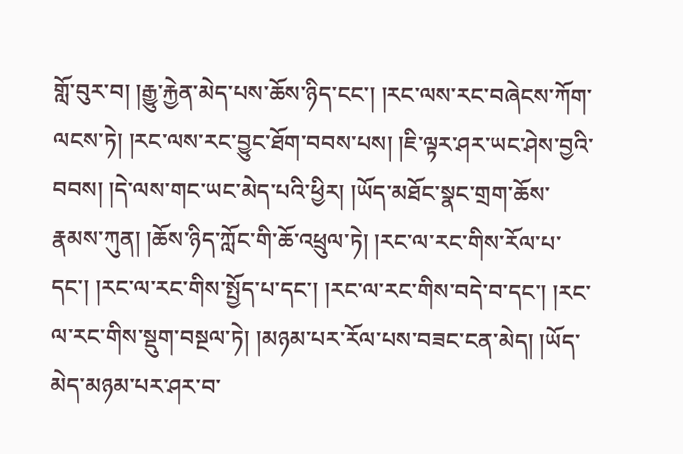གློ་བུར་བ། །རྒྱུ་རྐྱེན་མེད་པས་ཆོས་ཉིད་ངང་། །རང་ལས་རང་བཞེངས་ཀོག་ལངས་ཏེ། །རང་ལས་རང་བྱུང་ཐོག་བབས་པས། །ཇི་ལྟར་ཤར་ཡང་ཤེས་བྱའི་བབས། །དེ་ལས་གང་ཡང་མེད་པའི་ཕྱིར། །ཡོད་མཐོང་སྣང་གྲག་ཆོས་རྣམས་ཀུན། །ཆོས་ཉིད་ཀློང་གི་ཆོ་འཕྲུལ་ཏེ། །རང་ལ་རང་གིས་རོལ་པ་དང་། །རང་ལ་རང་གིས་སྤྱོད་པ་དང་། །རང་ལ་རང་གིས་བདེ་བ་དང་། །རང་ལ་རང་གིས་སྡུག་བསྔལ་ཏེ། །མཉམ་པར་རོལ་པས་བཟང་ངན་མེད། །ཡོད་མེད་མཉམ་པར་ཤར་བ་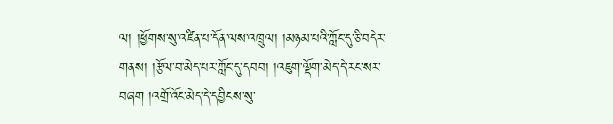ལ། །ཕྱོགས་སུ་འཛིན་པ་དོན་ལས་འཁྲུལ། །མཉམ་པའི་ཀློང་དུ་ཅི་བདེར་གནས། །རྩོལ་བ་མེད་པར་ཀློང་དུ་དབབ། །འཇུག་ལྡོག་མེད་དེ་རང་སར་བཞག །འགྲོ་འོང་མེད་དེ་དབྱིངས་སུ་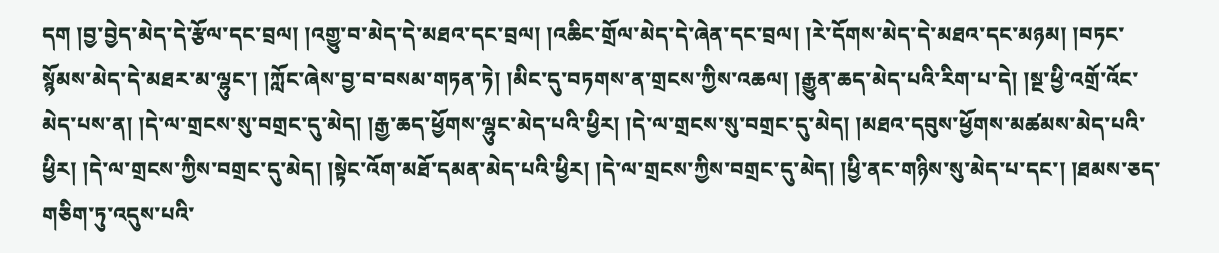དག །བྱ་བྱེད་མེད་དེ་རྩོལ་དང་བྲལ། །འགྱུ་བ་མེད་དེ་མཐའ་དང་བྲལ། །འཆིང་གྲོལ་མེད་དེ་ཞེན་དང་བྲལ། །རེ་དོགས་མེད་དེ་མཐའ་དང་མཉམ། །བཏང་སྙོམས་མེད་དེ་མཐར་མ་ལྷུང་། །ཀློང་ཞེས་བྱ་བ་བསམ་གཏན་ཏེ། །མིང་དུ་བཏགས་ན་གྲངས་ཀྱིས་འཆལ། །རྒྱུན་ཆད་མེད་པའི་རིག་པ་དེ། །སྔ་ཕྱི་འགྲོ་འོང་མེད་པས་ན། །དེ་ལ་གྲངས་སུ་བགྲང་དུ་མེད། །རྒྱ་ཆད་ཕྱོགས་ལྷུང་མེད་པའི་ཕྱིར། །དེ་ལ་གྲངས་སུ་བགྲང་དུ་མེད། །མཐའ་དབུས་ཕྱོགས་མཚམས་མེད་པའི་ཕྱིར། །དེ་ལ་གྲངས་ཀྱིས་བགྲང་དུ་མེད། །སྟེང་འོག་མཐོ་དམན་མེད་པའི་ཕྱིར། །དེ་ལ་གྲངས་ཀྱིས་བགྲང་དུ་མེད། །ཕྱི་ནང་གཉིས་སུ་མེད་པ་དང་། །ཐམས་ཅད་གཅིག་ཏུ་འདུས་པའི་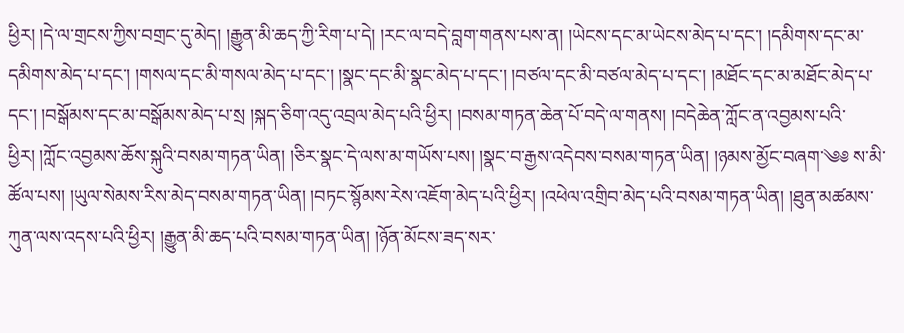ཕྱིར། །དེ་ལ་གྲངས་ཀྱིས་བགྲང་དུ་མེད། །རྒྱུན་མི་ཆད་ཀྱི་རིག་པ་དེ། །རང་ལ་བདེ་བླག་གནས་པས་ན། །ཡེངས་དང་མ་ཡེངས་མེད་པ་དང་། །དམིགས་དང་མ་དམིགས་མེད་པ་དང་། །གསལ་དང་མི་གསལ་མེད་པ་དང་། །སྣང་དང་མི་སྣང་མེད་པ་དང་། །བཙལ་དང་མི་བཙལ་མེད་པ་དང་། །མཐོང་དང་མ་མཐོང་མེད་པ་དང་། །བསྒོམས་དང་མ་བསྒོམས་མེད་པ་སྲ །སྐད་ཅིག་འདུ་འབྲལ་མེད་པའི་ཕྱིར། །བསམ་གཏན་ཆེན་པོ་བདེ་ལ་གནས། །བདེཆེན་ཀློང་ན་འབྱམས་པའི་ཕྱིར། །ཀློང་འབྱམས་ཆོས་སྐུའི་བསམ་གཏན་ཡིན། །ཅིར་སྣང་དེ་ལས་མ་གཡོས་པས། །སྣང་བ་རྒྱས་འདེབས་བསམ་གཏན་ཡིན། །ཉམས་མྱོང་བཞག་༄༅ ས་མི་ཚོལ་པས། །ཡུལ་སེམས་རིས་མེད་བསམ་གཏན་ཡིན། །བཏང་སྙོམས་རེས་འཇོག་མེད་པའི་ཕྱིར། །འཕེལ་འགྲིབ་མེད་པའི་བསམ་གཏན་ཡིན། །ཐུན་མཚམས་ཀུན་ལས་འདས་པའི་ཕྱིར། །རྒྱུན་མི་ཆད་པའི་བསམ་གཏན་ཡིན། །ཉོན་མོངས་ཟད་སར་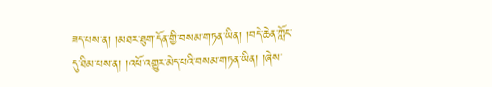ཟད་པས་ན། །མཐར་ཐུག་དོན་གྱི་བསམ་གཏན་ཡིན། །བདེ་ཆེན་ཀློང་དུ་ཐིམ་པས་ན། །འཕོ་འགྱུར་མེད་པའི་བསམ་གཏན་ཡིན། །ཞེས་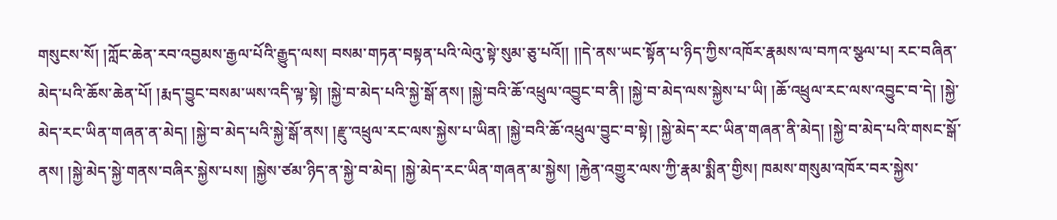གསུངས་སོ། །ཀློང་ཆེན་རབ་འབྱམས་རྒྱལ་པོའི་རྒྱུད་ལས། བསམ་གཏན་བསྟན་པའི་ལེའུ་སྟེ་སུམ་ཅུ་པའོ།། །།དེ་ནས་ཡང་སྟོན་པ་ཉིད་ཀྱིས་འཁོར་རྣམས་ལ་བཀའ་སྩལ་པ། རང་བཞིན་མེད་པའི་ཆོས་ཆེན་པོ། །རྨད་བྱུང་བསམ་ཡས་འདི་ལྟ་སྟེ། །སྐྱེ་བ་མེད་པའི་སྐྱེ་སྒོ་ནས། །སྐྱེ་བའི་ཆོ་འཕྲུལ་འབྱུང་བ་ནི། །སྐྱེ་བ་མེད་ལས་སྐྱེས་པ་ཡི། །ཆོ་འཕྲུལ་རང་ལས་འབྱུང་བ་དེ། །སྐྱེ་མེད་རང་ཡིན་གཞན་ན་མེད། །སྐྱེ་བ་མེད་པའི་སྐྱེ་སྒོ་ནས། །རྫུ་འཕྲུལ་རང་ལས་སྐྱེས་པ་ཡིན། །སྐྱེ་བའི་ཆོ་འཕྲུལ་བྱུང་བ་སྟེ། །སྐྱེ་མེད་རང་ཡིན་གཞན་ནི་མེད། །སྐྱེ་བ་མེད་པའི་གསང་སྒོ་ནས། །སྐྱེ་མེད་སྐྱེ་གནས་བཞིར་སྐྱེས་པས། །སྐྱེས་ཙམ་ཉིད་ན་སྐྱེ་བ་མེད། །སྐྱེ་མེད་རང་ཡིན་གཞན་མ་སྐྱེས། །རྐྱེན་འགྱུར་ལས་ཀྱི་རྣམ་སྨིན་གྱིས། ཁམས་གསུམ་འཁོར་བར་སྐྱེས་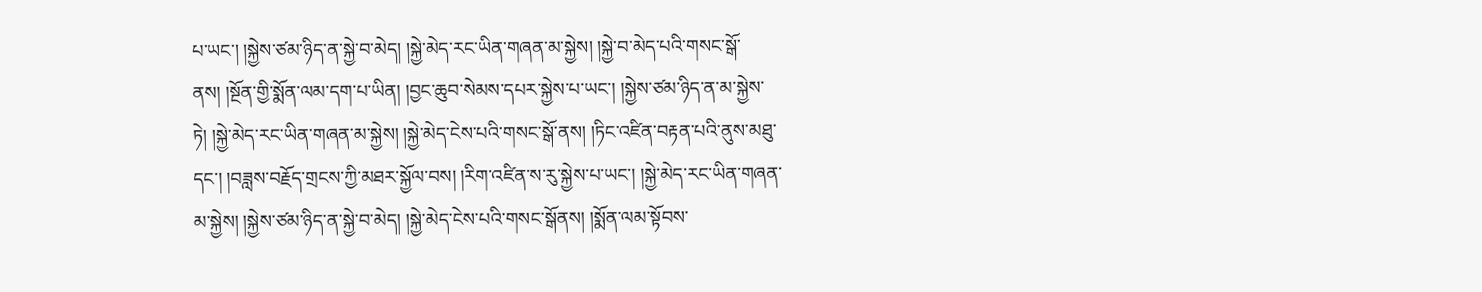པ་ཡང་། །སྐྱེས་ཙམ་ཉིད་ན་སྐྱེ་བ་མེད། །སྐྱེ་མེད་རང་ཡིན་གཞན་མ་སྐྱེས། །སྐྱེ་བ་མེད་པའི་གསང་སྒོ་ནས། །སྔོན་གྱི་སྨོན་ལམ་དག་པ་ཡིན། །བྱང་ཆུབ་སེམས་དཔར་སྐྱེས་པ་ཡང་། །སྐྱེས་ཙམ་ཉིད་ན་མ་སྐྱེས་ཏེ། །སྐྱེ་མེད་རང་ཡིན་གཞན་མ་སྐྱེས། །སྐྱེ་མེད་ངེས་པའི་གསང་སྒོ་ནས། །ཏིང་འཛིན་བརྟན་པའི་ནུས་མཐུ་དང་། །བཟླས་བརྗོད་གྲངས་ཀྱི་མཐར་སྐྱོལ་བས། །རིག་འཛིན་ས་རུ་སྐྱེས་པ་ཡང་། །སྐྱེ་མེད་རང་ཡིན་གཞན་མ་སྐྱེས། །སྐྱེས་ཙམ་ཉིད་ན་སྐྱེ་བ་མེད། །སྐྱེ་མེད་ངེས་པའི་གསང་སྒོནས། །སྨོན་ལམ་སྟོབས་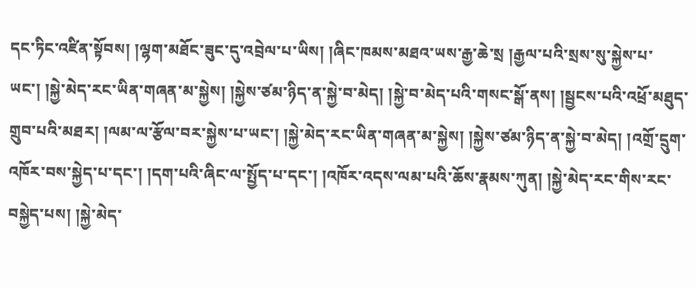དང་ཏིང་འཛིན་སྟོབས། །ལྷག་མཐོང་ཟུང་དུ་འབྲེལ་པ་ཡིས། །ཞིང་ཁམས་མཐའ་ཡས་རྒྱ་ཆེ་སྲ །རྒྱལ་པའི་སྲས་སུ་སྐྱེས་པ་ཡང་། །སྐྱེ་མེད་རང་ཡིན་གཞན་མ་སྐྱེས། །སྐྱེས་ཙམ་ཉིད་ན་སྐྱེ་བ་མེད། །སྐྱེ་བ་མེད་པའི་གསང་སྒོ་ནས། །སྦྱངས་པའི་འཕྲོ་མཐུད་གྲུབ་པའི་མཐར། །ལམ་ལ་རྩོལ་བར་སྐྱེས་པ་ཡང་། །སྐྱེ་མེད་རང་ཡིན་གཞན་མ་སྐྱེས། །སྐྱེས་ཙམ་ཉིད་ན་སྐྱེ་བ་མེད། །འགྲོ་དྲུག་འཁོར་བས་སྐྱེད་པ་དང་། །དག་པའི་ཞིང་ལ་སྤྱོད་པ་དང་། །འཁོར་འདས་ལམ་པའི་ཆོས་རྣམས་ཀུན། །སྐྱེ་མེད་རང་གིས་རང་བསྐྱེད་པས། །སྐྱེ་མེད་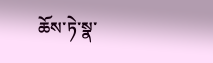ཆོས་ཏེ་སྣ་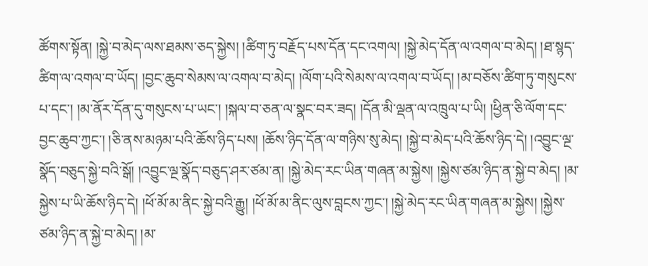ཚོགས་སྟོན། །སྐྱེ་བ་མེད་ལས་ཐམས་ཅད་སྐྱེས། །ཚིག་ཏུ་བརྗོད་པས་དོན་དང་འགལ། །སྐྱེ་མེད་དོན་ལ་འགལ་བ་མེད། །ཐ་སྙད་ཚིག་ལ་འགལ་བ་ཡོད། །བྱང་ཆུབ་སེམས་ལ་འགལ་བ་མེད། །ལོག་པའི་སེམས་ལ་འགལ་བ་ཡོད། །མ་བཅོས་ཚིག་ཏུ་གསུངས་པ་དང་། །མ་ནོར་དོན་དུ་གསུངས་པ་ཡང་། །སྐལ་བ་ཅན་ལ་སྣང་བར་ཟད། །དོན་མི་ལྡན་ལ་འཁྲུལ་པ་ཡི། །ཕྱིན་ཅི་ལོག་དང་བྱང་ཆུབ་ཀྱང་། །ཅི་ནས་མཉམ་པའི་ཆོས་ཉིད་པས། །ཆོས་ཉིད་དོན་ལ་གཉིས་སུ་མེད། །སྐྱེ་བ་མེད་པའི་ཆོས་ཉིད་དེ། །འབྱུང་ལྔ་སྣོད་བཅུད་སྐྱེ་བའི་སྒོ། །འབྱུང་ལྔ་སྣོད་བཅུད་ཤར་ཙམ་ན། །སྐྱེ་མེད་རང་ཡིན་གཞན་མ་སྐྱེས། །སྐྱེས་ཙམ་ཉིད་ན་སྐྱེ་བ་མེད། །མ་སྐྱེས་པ་ཡི་ཆོས་ཉིད་དེ། །ཕོ་མོ་མ་ནིང་སྐྱེ་བའི་རྒྱུ། །ཕོ་མོ་མ་ནིང་ལུས་བླངས་ཀྱང་། །སྐྱེ་མེད་རང་ཡིན་གཞན་མ་སྐྱེས། །སྐྱེས་ཙམ་ཉིད་ན་སྐྱེ་བ་མེད། །མ་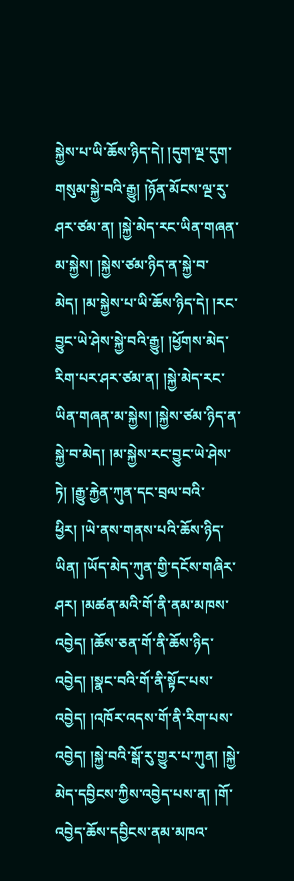སྐྱེས་པ་ཡི་ཆོས་ཉིད་དེ། །དུག་ལྔ་དུག་གསུམ་སྐྱེ་བའི་རྒྱུ། །ཉོན་མོངས་ལྔ་རུ་ཤར་ཙམ་ན། །སྐྱེ་མེད་རང་ཡིན་གཞན་མ་སྐྱེས། །སྐྱེས་ཙམ་ཉིད་ན་སྐྱེ་བ་མེད། །མ་སྐྱེས་པ་ཡི་ཆོས་ཉིད་དེ། །རང་བྱུང་ཡེ་ཤེས་སྐྱེ་བའི་རྒྱུ། །ཕྱོགས་མེད་རིག་པར་ཤར་ཙམ་ན། །སྐྱེ་མེད་རང་ཡིན་གཞན་མ་སྐྱེས། །སྐྱེས་ཙམ་ཉིད་ན་སྐྱེ་བ་མེད། །མ་སྐྱེས་རང་བྱུང་ཡེ་ཤེས་ཏེ། །རྒྱུ་རྐྱེན་ཀུན་དང་བྲལ་བའི་ཕྱིར། །ཡེ་ནས་གནས་པའི་ཆོས་ཉིད་ཡིན། །ཡོད་མེད་ཀུན་གྱི་དངོས་གཞིར་ཤར། །མཚན་མའི་གོ་ནི་ནམ་མཁས་འབྱེད། །ཆོས་ཅན་གོ་ནི་ཆོས་ཉིད་འབྱེད། །སྣང་བའི་གོ་ནི་སྟོང་པས་འབྱེད། །འཁོར་འདས་གོ་ནི་རིག་པས་འབྱེད། །སྐྱེ་བའི་སྒོ་རུ་གྱུར་པ་ཀུན། །སྐྱེ་མེད་དབྱིངས་ཀྱིས་འབྱེད་པས་ན། །གོ་འབྱེད་ཆོས་དབྱིངས་ནམ་མཁའ་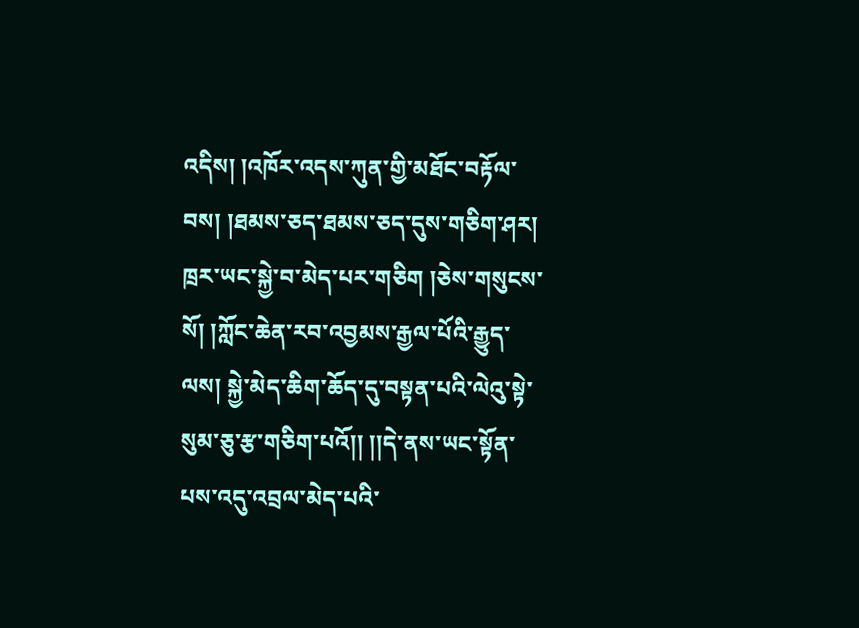འདིས། །འཁོར་འདས་ཀུན་གྱི་མཐོང་བརྟོལ་བས། །ཐམས་ཅད་ཐམས་ཅད་དུས་གཅིག་ཤར། ཁྲར་ཡང་སྐྱེ་བ་མེད་པར་གཅིག །ཅེས་གསུངས་སོ། །ཀློང་ཆེན་རབ་འབྱམས་རྒྱལ་པོའི་རྒྱུད་ལས། སྐྱེ་མེད་ཆིག་ཆོད་དུ་བསྟན་པའི་ལེའུ་སྟེ་སུམ་ཅུ་རྩ་གཅིག་པའོ།། །།དེ་ནས་ཡང་སྟོན་པས་འདུ་འབྲལ་མེད་པའི་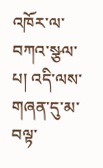འཁོར་ལ་བཀའ་སྩལ་པ། འདི་ལས་གཞན་དུ་མ་བལྟ་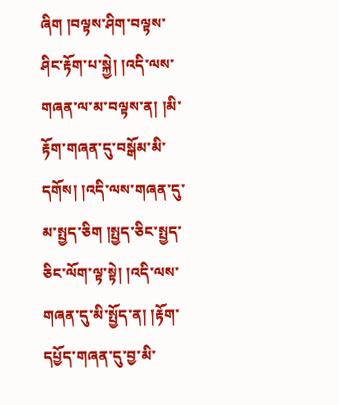ཞིག །བལྟས་ཤིག་བལྟས་ཤིང་རྟོག་པ་སྐྱེ། །འདི་ལས་གཞན་ལ་མ་བལྟས་ན། །མི་རྟོག་གཞན་དུ་བསྒོམ་མི་དགོས། །འདི་ལས་གཞན་དུ་མ་སྤྱད་ཅིག །སྤྱད་ཅིང་སྤྱད་ཅིང་ལོག་ལྟ་སྟེ། །འདི་ལས་གཞན་དུ་མི་སྤྱོད་ན། །རྟོག་དཔྱོད་གཞན་དུ་བྱ་མི་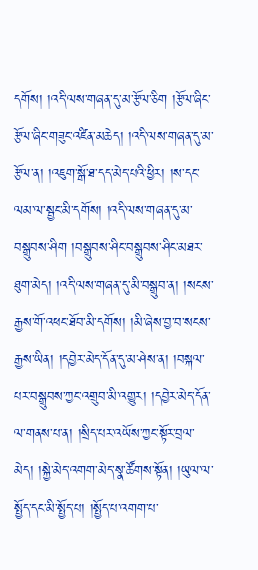དགོས། །འདི་ལས་གཞན་དུ་མ་རྩོལ་ཅིག །རྩོལ་ཞིང་རྩོལ་ཞིང་གཟུང་འཛིན་མཆེད། །འདི་ལས་གཞན་དུ་མ་རྩོལ་ན། །འཇུག་སྒོ་ཐ་དད་མེད་པའི་ཕྱིར། །ས་དང་ལམ་ལ་སྦྱང་མི་དགོས། །འདི་ལས་གཞན་དུ་མ་བསྒྲུབས་ཤིག །བསྒྲུབས་ཤིང་བསྒྲུབས་ཤིང་མཐར་ཐུག་མེད། །འདི་ལས་གཞན་དུ་མི་བསྒྲུབ་ན། །སངས་རྒྱས་གོ་འཕང་ཐོབ་མི་དགོས། །མི་ཞེས་བྱ་བ་སངས་རྒྱས་ཡིན། །དབྱེར་མེད་དོན་དུ་མ་ཤེས་ན། །བསྐལ་པར་བསྒྲུབས་ཀྱང་འགྲུབ་མི་འགྱུར། །དབྱེར་མེད་དོན་ལ་གནས་པ་ན། །སྲིད་པར་འཡོས་ཀྱང་སྟོར་བྲལ་མེད། །སྐྱེ་མེད་འགག་མེད་སྣ་ཚོགས་སྟོན། །ཡུལ་ལ་སྤྱོད་དང་མི་སྤྱོད་པ། །སྤྱོད་པ་འགག་པ་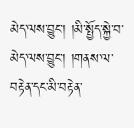མེད་ལས་བྱུང་། །མི་སྤྱོད་སྐྱེ་བ་མེད་ལས་བྱུང་། །གནས་ལ་བརྟེན་དང་མི་བརྟེན་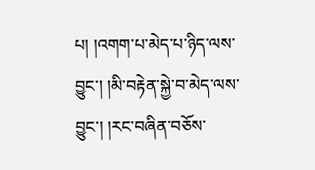པ། །འགག་པ་མེད་པ་ཉིད་ལས་བྱུང་། །མི་བརྟེན་སྐྱེ་བ་མེད་ལས་བྱུང་། །རང་བཞིན་བཅོས་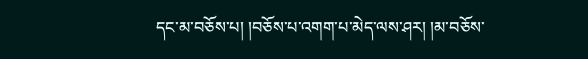དང་མ་བཅོས་པ། །བཅོས་པ་འགག་པ་མེད་ལས་ཤར། །མ་བཅོས་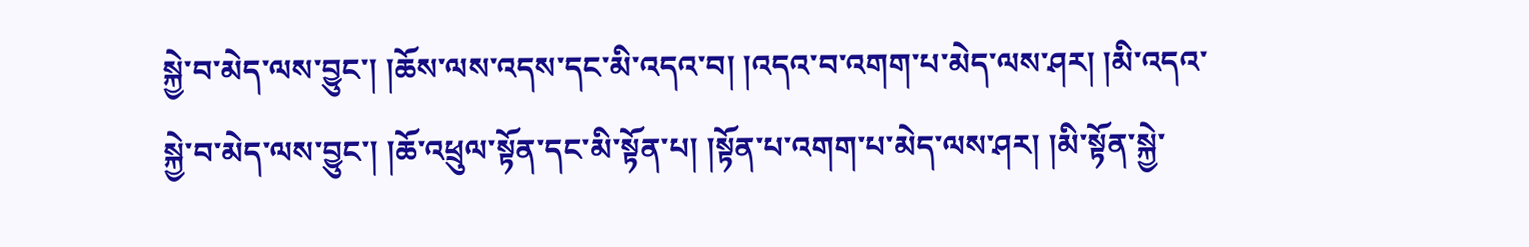སྐྱེ་བ་མེད་ལས་བྱུང་། །ཆོས་ལས་འདས་དང་མི་འདའ་བ། །འདའ་བ་འགག་པ་མེད་ལས་ཤར། །མི་འདའ་སྐྱེ་བ་མེད་ལས་བྱུང་། །ཆོ་འཕྲུལ་སྟོན་དང་མི་སྟོན་པ། །སྟོན་པ་འགག་པ་མེད་ལས་ཤར། །མི་སྟོན་སྐྱེ་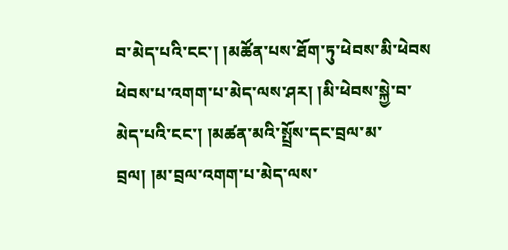བ་མེད་པའི་ངང་། །མཚོན་པས་ཐོག་ཏུ་ཕེབས་མི་ཕེབས ཕེབས་པ་འགག་པ་མེད་ལས་ཤར། །མི་ཕེབས་སྐྱེ་བ་མེད་པའི་ངང་། །མཚན་མའི་སྤྲོས་དང་བྲལ་མ་བྲལ། །མ་བྲལ་འགག་པ་མེད་ལས་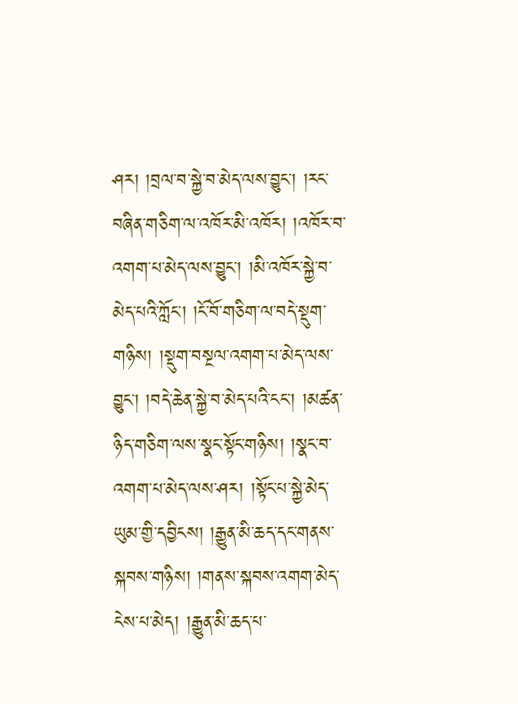ཤར། །བྲལ་བ་སྐྱེ་བ་མེད་ལས་བྱུང་། །རང་བཞིན་གཅིག་ལ་འཁོར་མི་འཁོར། །འཁོར་བ་འགག་པ་མེད་ལས་བྱུང་། །མི་འཁོར་སྐྱེ་བ་མེད་པའི་ཀློང་། །ངོ་བོ་གཅིག་ལ་བདེ་སྡུག་གཉིས། །སྡུག་བསྔལ་འགག་པ་མེད་ལས་བྱུང་། །བདེ་ཆེན་སྐྱེ་བ་མེད་པའི་ངང་། །མཚན་ཉིད་གཅིག་ལས་སྣང་སྟོང་གཉིས། །སྣང་བ་འགག་པ་མེད་ལས་ཤར། །སྟོང་པ་སྐྱེ་མེད་ཡུམ་གྱི་དབྱིངས། །རྒྱུན་མི་ཆད་དང་གནས་སྐབས་གཉིས། །གནས་སྐབས་འགག་མེད་ངེས་པ་མེད། །རྒྱུན་མི་ཆད་པ་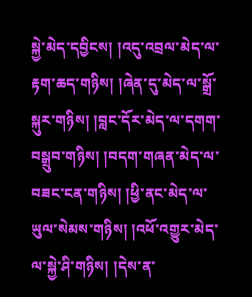སྐྱེ་མེད་དབྱིངས། །འདུ་འབྲལ་མེད་ལ་རྟག་ཆད་གཉིས། །ཞེན་དུ་མེད་ལ་སྒྲོ་སྐུར་གཉིས། །བླང་དོར་མེད་ལ་དགག་བསྒྲུབ་གཉིས། །བདག་གཞན་མེད་ལ་བཟང་ངན་གཉིས། །ཕྱི་ནང་མེད་ལ་ཡུལ་སེམས་གཉིས། །འཕོ་འགྱུར་མེད་ལ་སྐྱེ་ཤི་གཉིས། །དེས་ན་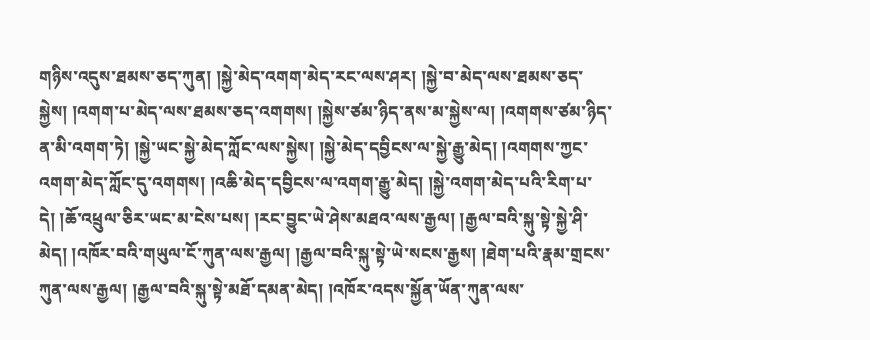གཉིས་འདུས་ཐམས་ཅད་ཀུན། །སྐྱེ་མེད་འགག་མེད་རང་ལས་ཤར། །སྐྱེ་བ་མེད་ལས་ཐམས་ཅད་སྐྱེས། །འགག་པ་མེད་ལས་ཐམས་ཅད་འགགས། །སྐྱེས་ཙམ་ཉིད་ནས་མ་སྐྱེས་ལ། །འགགས་ཙམ་ཉིད་ན་མི་འགག་ཏེ། །སྐྱེ་ཡང་སྐྱེ་མེད་ཀློང་ལས་སྐྱེས། །སྐྱེ་མེད་དབྱིངས་ལ་སྐྱེ་རྒྱུ་མེད། །འགགས་ཀྱང་འགག་མེད་ཀློང་དུ་འགགས། །འཆི་མེད་དབྱིངས་ལ་འགག་རྒྱུ་མེད། །སྐྱེ་འགག་མེད་པའི་རིག་པ་དེ། །ཆོ་འཕྲུལ་ཅིར་ཡང་མ་ངེས་པས། །རང་བྱུང་ཡེ་ཤེས་མཐའ་ལས་རྒྱལ། །རྒྱལ་བའི་སྐུ་སྟེ་སྐྱེ་ཤི་མེད། །འཁོར་བའི་གཡུལ་ངོ་ཀུན་ལས་རྒྱལ། །རྒྱལ་བའི་སྐུ་སྟེ་ཡེ་སངས་རྒྱས། །ཐེག་པའི་རྣམ་གྲངས་ཀུན་ལས་རྒྱལ། །རྒྱལ་བའི་སྐུ་སྟེ་མཐོ་དམན་མེད། །འཁོར་འདས་སྐྱོན་ཡོན་ཀུན་ལས་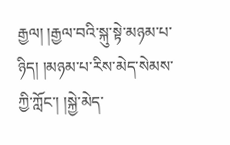རྒྱལ། །རྒྱལ་བའི་སྐུ་སྟེ་མཉམ་པ་ཉིད། །མཉམ་པ་རིས་མེད་སེམས་ཀྱི་ཀློང་། །སྐྱེ་མེད་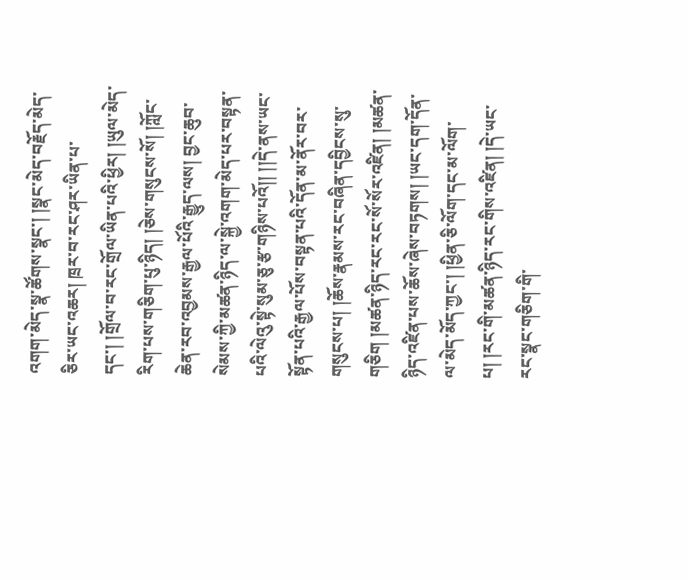འགག་མེད་སྣ་ཚོགས་སྣང་། །སྣང་མེད་བརྗོད་མེད་ཅིར་ཡང་འཆར། ཁྲར་བ་རང་ཤར་ཡིན་པ་དང་། །གྲོལ་བ་རང་གྲོལ་ཡིན་པའི་ཕྱིར། །ཡུལ་མེད་རིག་པས་གཅིག་པུ་ཉིད། །ཅེས་གསུངས་སོ། །ཀློང་ཆེན་རབ་འབྱམས་རྒྱལ་པོའི་རྒྱུད་ལས། བྱང་ཆུབ་སེམས་ཀྱི་མཚན་ཉིད་ལ་སྐྱེ་འགག་མེད་པར་བསྟན་པའི་ལེའུ་སྟེ་སུམ་ཅུ་རྩ་གཉིས་པའོ།། །།དེ་ནས་ཡང་སྟོན་པའི་རྒྱལ་པོས་བསྟན་པའི་དོན་མ་ནོར་བར་གསུངས་པ། །ཆོས་རྣམས་རང་བཞིན་དབྱིངས་སུ་གཅིག །མཚན་ཉིད་རང་རང་སོ་སོར་འཛིན། །མཚན་ཉིད་འཛིན་པས་ཆོས་ཞེས་བཏགས། །ཡང་དག་དོན་ལ་མེད་མོད་ཀྱང་། །ཕྱིན་ཅི་ལོག་དང་མ་ལོག་པ། །རང་གི་མཚན་ཉིད་རང་གིས་འཛིན། །དེ་ཡང་རང་སྣང་གཅིག་གི་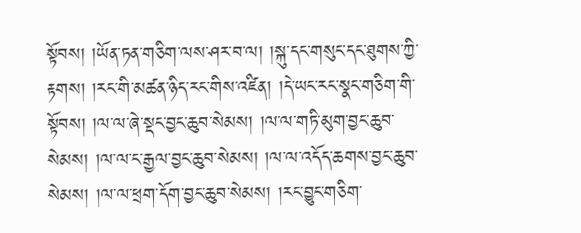སྟོབས། །ཡོན་ཏན་གཅིག་ལས་ཤར་བ་ལ། །སྐུ་དང་གསུང་དང་ཐུགས་ཀྱི་རྟགས། །རང་གི་མཚན་ཉིད་རང་གིས་འཛིན། །དེ་ཡང་རང་སྣང་གཅིག་གི་སྟོབས། །ལ་ལ་ཞེ་སྡང་བྱང་ཆུབ་སེམས། །ལ་ལ་གཏི་མུག་བྱང་ཆུབ་སེམས། །ལ་ལ་ང་རྒྱལ་བྱང་ཆུབ་སེམས། །ལ་ལ་འདོད་ཆགས་བྱང་ཆུབ་སེམས། །ལ་ལ་ཕྲག་དོག་བྱང་ཆུབ་སེམས། །རང་བྱུང་གཅིག་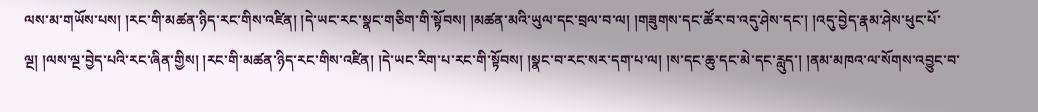ལས་མ་གཡོས་པས། །རང་གི་མཚན་ཉིད་རང་གིས་འཛིན། །དེ་ཡང་རང་སྣང་གཅིག་གི་སྟོབས། །མཚན་མའི་ཡུལ་དང་བྲལ་བ་ལ། །གཟུགས་དང་ཚོར་བ་འདུ་ཤེས་དང་། །འདུ་བྱེད་རྣམ་ཤེས་ཕུང་པོ་ལྔ། །ལས་ལྔ་བྱེད་པའི་རང་ཞིན་གྱིས། །རང་གི་མཚན་ཉིད་རང་གིས་འཛིན། །དེ་ཡང་རིག་པ་རང་གི་སྟོབས། །སྣང་བ་རང་སར་དག་པ་ལ། །ས་དང་ཆུ་དང་མེ་དང་རླུད་། །ནམ་མཁའ་ལ་སོགས་འབྱུང་བ་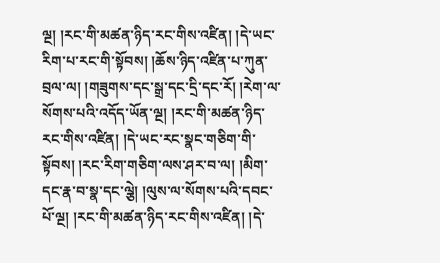ལྔ། །རང་གི་མཚན་ཉིད་རང་གིས་འཛིན། །དེ་ཡང་རིག་པ་རང་གི་སྟོབས། །ཆོས་ཉིད་འཛིན་པ་ཀུན་བྲལ་ལ། །གཟུགས་དང་སྒྲ་དང་དྲི་དང་རོ། །རེག་ལ་སོགས་པའི་འདོད་ཡོན་ལྔ། །རང་གི་མཚན་ཉིད་རང་གིས་འཛིན། །དེ་ཡང་རང་སྣང་གཅིག་གི་སྟོབས། །རང་རིག་གཅིག་ལས་ཤར་བ་ལ། །མིག་དང་རྣ་བ་སྣ་དང་ལྕེ། །ལུས་ལ་སོགས་པའི་དབང་པོ་ལྔ། །རང་གི་མཚན་ཉིད་རང་གིས་འཛིན། །དེ་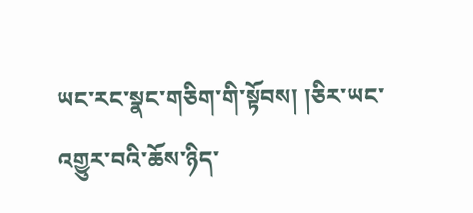ཡང་རང་སྣང་གཅིག་གི་སྟོབས། །ཅིར་ཡང་འགྱུར་བའི་ཆོས་ཉིད་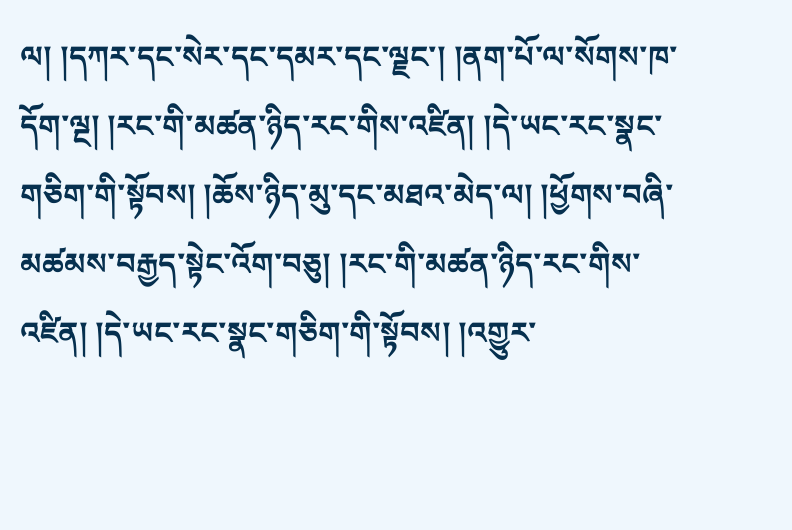ལ། །དཀར་དང་སེར་དང་དམར་དང་ལྗང་། །ནག་པོ་ལ་སོགས་ཁ་དོག་ལྔ། །རང་གི་མཚན་ཉིད་རང་གིས་འཛིན། །དེ་ཡང་རང་སྣང་གཅིག་གི་སྟོབས། །ཆོས་ཉིད་མུ་དང་མཐའ་མེད་ལ། །ཕྱོགས་བཞི་མཚམས་བརྒྱད་སྟེང་འོག་བཅུ། །རང་གི་མཚན་ཉིད་རང་གིས་འཛིན། །དེ་ཡང་རང་སྣང་གཅིག་གི་སྟོབས། །འགྱུར་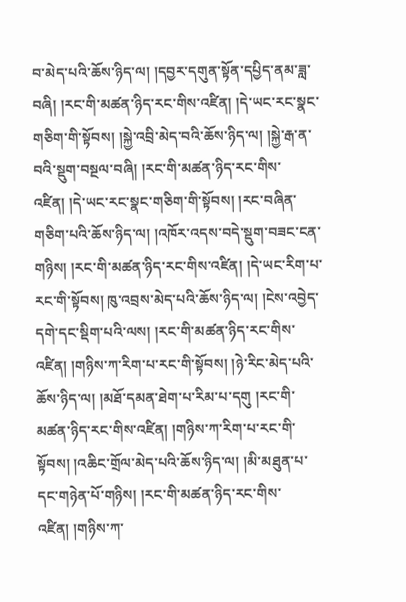བ་མེད་པའི་ཆོས་ཉིད་ལ། །དབྱར་དགུན་སྟོན་དཔྱིད་ནམ་ཟླ་བཞི། །རང་གི་མཚན་ཉིད་རང་གིས་འཛིན། །དེ་ཡང་རང་སྣང་གཅིག་གི་སྟོབས། །སྐྱེ་འབྲི་མེད་བའི་ཆོས་ཉིད་ལ། །སྐྱེ་རྒ་ན་བའི་སྡུག་བསྔལ་བཞི། །རང་གི་མཚན་ཉིད་རང་གིས་འཛིན། །དེ་ཡང་རང་སྣང་གཅིག་གི་སྟོབས། །རང་བཞིན་གཅིག་པའི་ཆོས་ཉིད་ལ། །འཁོར་འདས་བདེ་སྡུག་བཟང་ངན་གཉིས། །རང་གི་མཚན་ཉིད་རང་གིས་འཛིན། །དེ་ཡང་རིག་པ་རང་གི་སྟོབས། ཁུ་འབྲས་མེད་པའི་ཆོས་ཉིད་ལ། །ངེས་འབྱེད་དགེ་དང་སྡིག་པའི་ལས། །རང་གི་མཚན་ཉིད་རང་གིས་འཛིན། །གཉིས་ཀ་རིག་པ་རང་གི་སྟོབས། །ཉེ་རིང་མེད་པའི་ཆོས་ཉིད་ལ། །མཐོ་དམན་ཐེག་པ་རིམ་པ་དགུ །རང་གི་མཚན་ཉིད་རང་གིས་འཛིན། །གཉིས་ཀ་རིག་པ་རང་གི་སྟོབས། །འཆིང་གྲོལ་མེད་པའི་ཆོས་ཉིད་ལ། །མི་མཐུན་པ་དང་གཉེན་པོ་གཉིས། །རང་གི་མཚན་ཉིད་རང་གིས་འཛིན། །གཉིས་ཀ་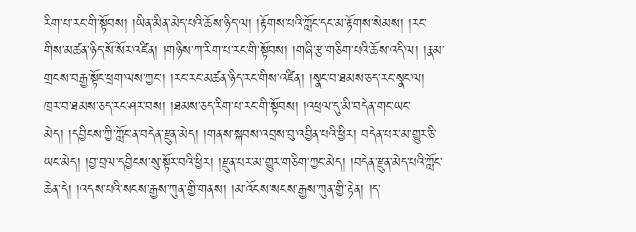རིག་པ་རང་གི་སྟོབས། །ཡིན་མིན་མེད་པའི་ཆོས་ཉིད་ལ། །རྟོགས་པའི་ཀློང་དང་མ་རྟོགས་སེམས། །རང་གིས་མཚན་ཉིད་སོ་སོར་འཛིན། །གཉིས་ཀ་རིག་པ་རང་གི་སྟོབས། །གཞི་རྩ་གཅིག་པའི་ཆོས་འདི་ལ། །རྣམ་གྲངས་བརྒྱ་སྟོང་ཕྲག་ལས་ཀྱང་། །རང་རང་མཚན་ཉིད་རང་གིས་འཛིན། །སྣང་བ་ཐམས་ཅད་རང་སྣང་ལ། ཁྲར་བ་ཐམས་ཅད་རང་ཤར་བས། །ཐམས་ཅད་རིག་པ་རང་གི་སྟོབས། །འཕྲལ་དུ་མི་བདེན་གང་ཡང་མེད། །དབྱིངས་ཀྱི་ཀློང་ན་བདེན་རྫུན་མེད། །གནས་སྐབས་འབྲས་བུ་འབྱིན་པའི་ཕྱིར། བདེན་པར་མ་གྱུར་ཅི་ཡང་མེད། །བྱ་བྲལ་དབྱིངས་སུ་སྟོར་བའི་ཕྱིར། །རྫུན་པར་མ་གྱུར་གཅིག་ཀྱང་མེད། །བདེན་རྫུན་མེད་པའི་ཀློང་ཆེན་དེ། །འདས་པའི་སངས་རྒྱས་ཀུན་གྱི་གནས། །མ་འོངས་སངས་རྒྱས་ཀུན་གྱི་རྟེན། །ད་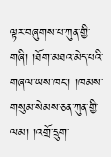ལྟར་བཞུགས་པ་ཀུན་གྱི་གཞི། །ཐོག་མཐའ་མེད་པའི་གཞལ་ཡས་ཁང་། །ཁམས་གསུམ་སེམས་ཅན་ཀུན་གྱི་ལམ། །འགྲོ་དྲུག་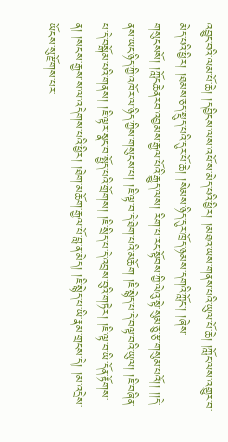འབྱུང་བའི་ལམ་པོ་ཆེ། །དབྱིངས་ལས་འཕོ་ས་མེད་པའི་ཕྱིར། །མཐའ་ཡས་གནས་པའི་ཡུལ་པོ་ཆེ། །ཀློང་ལས་འགྱུར་བ་མེད་པའི་ཕྱིར། །ཐམས་ཅད་སྡུད་པའི་དུར་པོ་ཆེ། །སེམས་ཉིད་དུར་ཁྲོད་ཉམས་དགའི་ཀློང་། །ཞེས་གསུངསསོ། །ཀློངཆེནརབ་འབྱམས་རྒྱལ་པོའི་རྒྱུད་ལས། རིག་པ་རང་སྟོབས་ཀྱི་ལེའུ་སྟེ་སུམ་ཅུ་རྩ་གསུམ་པའོ།། །།དེ་ནས་ཡང་ཉིད་ཀྱི་འཁོར་ལ་ཉིད་ཀྱིས་གསུངས་པ། །ཇི་ལྟ་བ་དེ་ཐེག་པའི་མཆོག །ཇི་སྙེད་པ་དེ་བལྟ་བའི་ཡུལ། །ཇི་བཞིན་པ་དེ་བསྒོམ་པའི་གནས། །ཇི་ལྟར་སྣང་བ་སྤྱོད་པའི་གྲོགས། །ཇི་སྲིད་པ་དེ་འབྲས་བུའི་གཏེར། །ཇི་ལྟ་བ་ཡི་དོན་རྟོགས་ན། །སངས་རྒྱས་ས་ལ་འདེགས་པའི་ཕྱིར། །ཐེག་མཆོག་རྒྱལ་པོ་བླ་ན་མེད། །ཇི་སྙེད་པ་ཡི་རྣམ་གྲངས་དེ། །མ་འདྲེས་ཡོངས་སུ་རྫོགས་པར་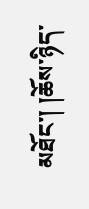མཐོང་། །ཆོས་ཉིད་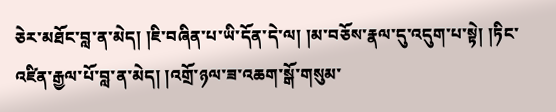ཅེར་མཐོང་བླ་ན་མེད། །ཇི་བཞིན་པ་ཡི་དོན་དེ་ལ། །མ་བཅོས་རྣལ་དུ་འདུག་པ་སྟེ། །ཏིང་འཛིན་རྒྱལ་པོ་བླ་ན་མེད། །འགྲོ་ཉལ་ཟ་འཆག་སྒོ་གསུམ་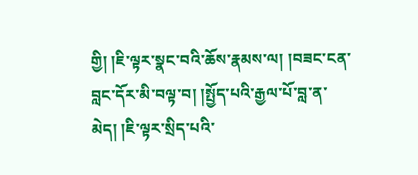གྱི། །ཇི་ལྟར་སྣང་བའི་ཆོས་རྣམས་ལ། །བཟང་ངན་བླང་དོར་མི་བལྟ་བ། །སྤྱོད་པའི་རྒྱལ་པོ་བླ་ན་མེད། །ཇི་ལྟར་སྲིད་པའི་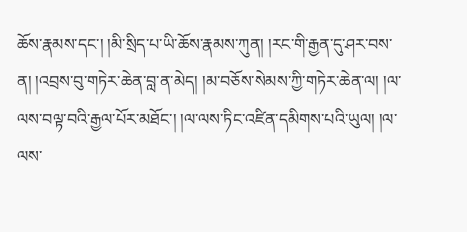ཆོས་རྣམས་དང་། །མི་སྲིད་པ་ཡི་ཆོས་རྣམས་ཀུན། །རང་གི་རྒྱན་དུ་ཤར་བས་ན། །འབྲས་བུ་གཏེར་ཆེན་བླ་ན་མེད། །མ་བཅོས་སེམས་ཀྱི་གཏེར་ཆེན་ལ། །ལ་ལས་བལྟ་བའི་རྒྱལ་པོར་མཐོང་། །ལ་ལས་ཏིང་འཛིན་དམིགས་པའི་ཡུལ། །ལ་ལས་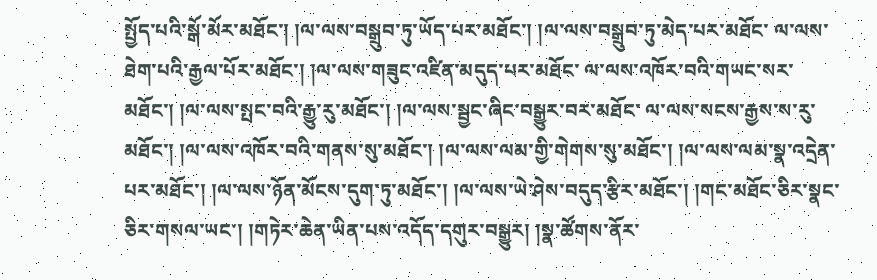སྤྱོད་པའི་སྒོ་མོར་མཐོང་། །ལ་ལས་བསྒྲུབ་ཏུ་ཡོད་པར་མཐོང་། །ལ་ལས་བསྒྲུབ་ཏུ་མེད་པར་མཐོང་ ལ་ལས་ཐེག་པའི་རྒྱལ་པོར་མཐོང་། །ལ་ལས་གཟུང་འཛིན་མདུད་པར་མཐོང་ ལ་ལས་འཁོར་བའི་གཡང་སར་མཐོང་། །ལ་ལས་སྤང་བའི་རྒྱུ་རུ་མཐོང་། །ལ་ལས་སྦྱང་ཞིང་བསྒྱུར་བར་མཐོང་ ལ་ལས་སངས་རྒྱས་ས་རུ་མཐོང་། །ལ་ལས་འཁོར་བའི་གནས་སུ་མཐོང་། །ལ་ལས་ལམ་གྱི་གེགས་སུ་མཐོང་། །ལ་ལས་ལམ་སྣ་འདྲེན་པར་མཐོང་། །ལ་ལས་ཉོན་མོངས་དུག་ཏུ་མཐོང་། །ལ་ལས་ཡེ་ཤེས་བདུད་རྩིར་མཐོང་། །གང་མཐོང་ཅིར་སྣང་ཅིར་གསལ་ཡང་། །གཏེར་ཆེན་ཡིན་པས་འདོད་དགུར་བསྒྱུར། །སྣ་ཚོགས་ནོར་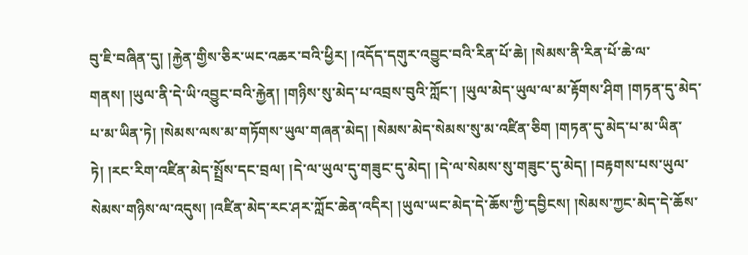བུ་ཇི་བཞིན་དུ། །རྐྱེན་གྱིས་ཅིར་ཡང་འཆར་བའི་ཕྱིར། །འདོད་དགུར་འབྱུང་བའི་རིན་པོ་ཆེ། །སེམས་ནི་རིན་པོ་ཆེ་ལ་གནས། །ཡུལ་ནི་དེ་ཡི་འབྱུང་བའི་རྐྱེན། །གཉིས་སུ་མེད་པ་འབྲས་བུའི་ཀློང་། །ཡུལ་མེད་ཡུལ་ལ་མ་རྟོགས་ཤིག །གཏན་དུ་མེད་པ་མ་ཡིན་ཏེ། །སེམས་ལས་མ་གཏོགས་ཡུལ་གཞན་མེད། །སེམས་མེད་སེམས་སུ་མ་འཛིན་ཅིག །གཏན་དུ་མེད་པ་མ་ཡིན་ཏེ། །རང་རིག་འཛིན་མེད་སྤྲོས་དང་བྲལ། །དེ་ལ་ཡུལ་དུ་གཟུང་དུ་མེད། །དེ་ལ་སེམས་སུ་གཟུང་དུ་མེད། །བརྟགས་པས་ཡུལ་སེམས་གཉིས་ལ་འདུས། །འཛིན་མེད་རང་ཤར་ཀློང་ཆེན་འདིར། །ཡུལ་ཡང་མེད་དེ་ཆོས་ཀྱི་དབྱིངས། །སེམས་ཀྱང་མེད་དེ་ཆོས་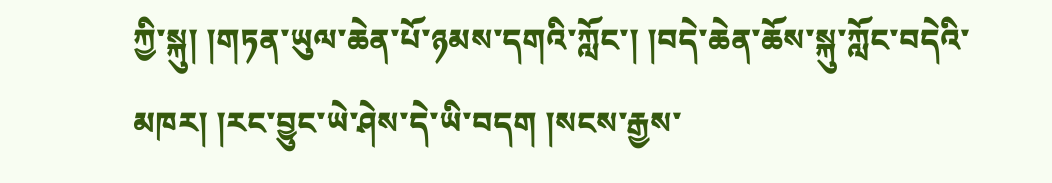ཀྱི་སྐུ། །གཏན་ཡུལ་ཆེན་པོ་ཉམས་དགའི་ཀློང་། །བདེ་ཆེན་ཆོས་སྐུ་ཀློང་བདེའི་མཁར། །རང་བྱུང་ཡེ་ཤེས་དེ་ཡི་བདག །སངས་རྒྱས་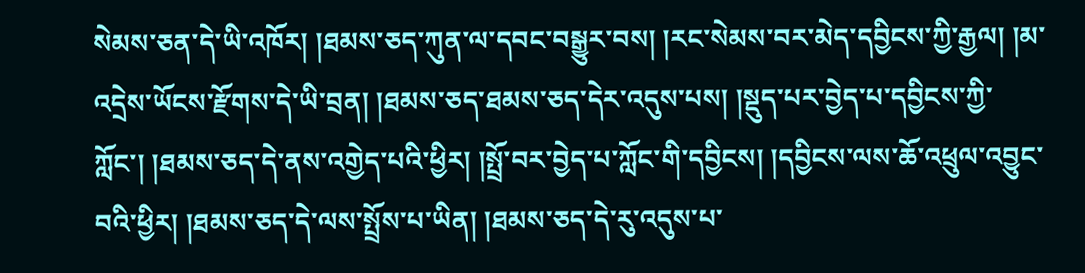སེམས་ཅན་དེ་ཡི་འཁོར། །ཐམས་ཅད་ཀུན་ལ་དབང་བསྒྱུར་བས། །རང་སེམས་བར་མེད་དབྱིངས་ཀྱི་རྒྱལ། །མ་འདྲེས་ཡོངས་རྫོགས་དེ་ཡི་བྲན། །ཐམས་ཅད་ཐམས་ཅད་དེར་འདུས་པས། །སྡུད་པར་བྱེད་པ་དབྱིངས་ཀྱི་ཀློང་། །ཐམས་ཅད་དེ་ནས་འགྱེད་པའི་ཕྱིར། །སྤྲོ་བར་བྱེད་པ་ཀློང་གི་དབྱིངས། །དབྱིངས་ལས་ཆོ་འཕྲུལ་འབྱུང་བའི་ཕྱིར། །ཐམས་ཅད་དེ་ལས་སྤྲོས་པ་ཡིན། །ཐམས་ཅད་དེ་རུ་འདུས་པ་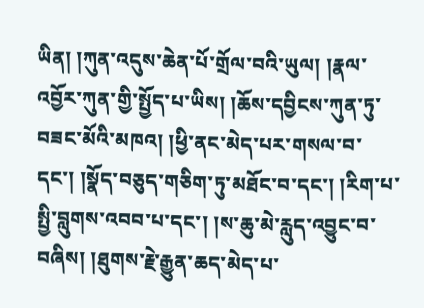ཡིན། །ཀུན་འདུས་ཆེན་པོ་གྲོལ་བའི་ཡུལ། །རྣལ་འབྱོར་ཀུན་གྱི་སྤྱོད་པ་ཡིས། །ཆོས་དབྱིངས་ཀུན་ཏུ་བཟང་མོའི་མཁའ། །ཕྱི་ནང་མེད་པར་གསལ་བ་དང་། །སྣོད་བཅུད་གཅིག་ཏུ་མཐོང་བ་དང་། །རིག་པ་སྤྱི་བླུགས་འབབ་པ་དང་། །ས་ཆུ་མེ་རླུད་འབྱུང་བ་བཞིས། །ཐུགས་རྗེ་རྒྱུན་ཆད་མེད་པ་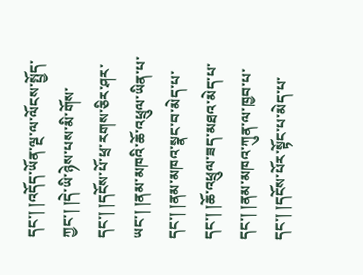དང་། །འདོད་ཡོན་ལྔ་ལ་ལོངས་སྤྱོད་ཀྱང་། །དེ་ཡི་ཉེས་པས་མི་གོས་དང་། །དངོས་པོ་ཕྲ་རགས་ཅིར་ཤར་ཡང་། །ནམ་མཁའི་ཆོ་འཕྲུལ་ཡིན་པ་དང་། །ནམ་མཁའ་སྣང་བ་མེད་པ་དང་། །ཆོ་འཕྲུལ་ཟད་མཐའ་མེད་པ་དང་། །ནམ་མཁའ་ཀུན་ལ་ཁྱབ་པ་དང་། །དངོས་པོར་སྟོང་པ་མེད་པ་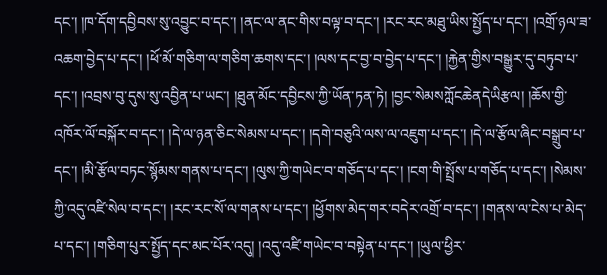དང་། །ཁ་དོག་དབྱིབས་སུ་འབྱུང་བ་དང་། །ནང་ལ་ནང་གིས་བལྟ་བ་དང་། །རང་རང་མཐུ་ཡིས་སྤྱོད་པ་དང་། །འགྲོ་ཉལ་ཟ་འཆག་བྱེད་པ་དང་། །ཕོ་མོ་གཅིག་ལ་གཅིག་ཆགས་དང་། །ལས་དང་བྱ་བ་བྱེད་པ་དང་། །རྐྱེན་གྱིས་བསྒྱུར་དུ་བཏུབ་པ་དང་། །འབྲས་བུ་དུས་སུ་འབྱིན་པ་ཡང་། །ཐུན་མོང་དབྱིངས་ཀྱི་ཡོན་ཏན་ཏེ། །བྱང་སེམསཀློངཆེནདེཡིརྩལ། །ཆོས་གྱི་འཁོར་ལོ་བསྐོར་བ་དང་། །དེ་ལ་ཉན་ཅིང་སེམས་པ་དང་། །དགེ་བཅུའི་ལས་ལ་འཇུག་པ་དང་། །དེ་ལ་རྩོལ་ཞིང་བསྒྲུབ་པ་དང་། །མི་རྩོལ་བཏང་སྙོམས་གནས་པ་དང་། །ལུས་ཀྱི་གཡེང་བ་གཅོད་པ་དང་། །ངག་གི་སྤྲོས་པ་གཅོད་པ་དང་། །སེམས་ཀྱི་འདུ་འཛི་སེལ་བ་དང་། །རང་རང་སོ་ལ་གནས་པ་དང་། །ཕྱོགས་མེད་གར་བདེར་འགྲོ་བ་དང་། །གནས་ལ་ངེས་པ་མེད་པ་དང་། །གཅིག་པུར་སྤྱོད་དང་མང་པོར་འདུ། །འདུ་འཛི་གཡེང་བ་བསྟེན་པ་དང་། །ཡུལ་ཕྱིར་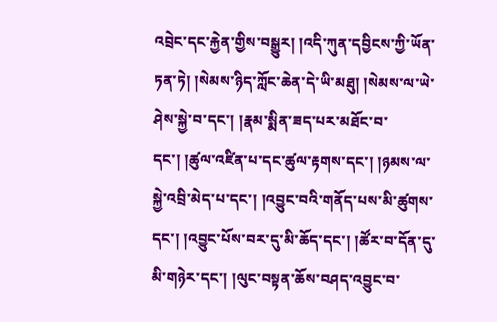འབྲེང་དང་རྐྱེན་གྱིས་བསྒྱུར། །འདི་ཀུན་དབྱིངས་ཀྱི་ཡོན་ཏན་ཏེ། །སེམས་ཉིད་ཀློང་ཆེན་དེ་ཡི་མཐུ། །སེམས་ལ་ཡེ་ཤེས་སྐྱེ་བ་དང་། །རྣམ་སྨིན་ཟད་པར་མཐོང་བ་དང་། །ཚུལ་འཛིན་པ་དང་ཚུལ་རྟགས་དང་། །ཉམས་ལ་སྐྱེ་འབྲི་མེད་པ་དང་། །འབྱུང་བའི་གནོད་པས་མི་ཚུགས་དང་། །འབྱུང་པོས་བར་དུ་མི་ཆོད་དང་། །ཚོར་བ་དོན་དུ་མི་གཉེར་དང་། །ལུང་བསྟན་ཆོས་བཤད་འབྱུང་བ་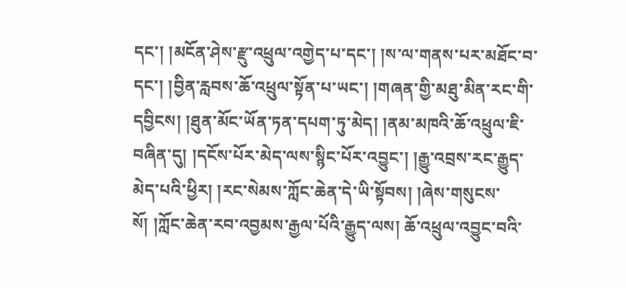དང་། །མངོན་ཤེས་རྫུ་འཕྲུལ་འགྱེད་པ་དང་། །ས་ལ་གནས་པར་མཐོང་བ་དང་། །བྱིན་རླབས་ཆོ་འཕྲུལ་སྟོན་པ་ཡང་། །གཞན་གྱི་མཐུ་མིན་རང་གི་དབྱིངས། །ཐུན་མོང་ཡོན་ཏན་དཔག་ཏུ་མེད། །ནམ་མཁའི་ཆོ་འཕྲུལ་ཇི་བཞིན་དུ། །དངོས་པོར་མེད་ལས་སྙིང་པོར་འབྱུང་། །རྒྱུ་འབྲས་རང་རྒྱུད་མེད་པའི་ཕྱིར། །རང་སེམས་ཀློང་ཆེན་དེ་ཡི་སྟོབས། །ཞེས་གསུངས་སོ། །ཀློང་ཆེན་རབ་འབྱམས་རྒྱལ་པོའི་རྒྱུད་ལས། ཆོ་འཕྲུལ་འབྱུང་བའི་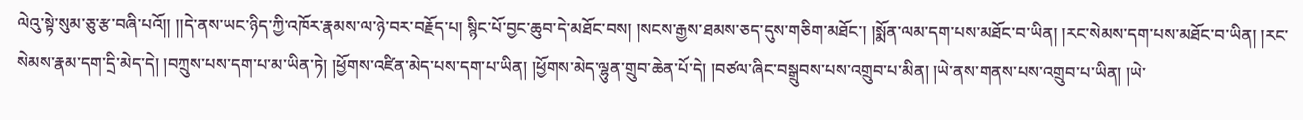ལེའུ་སྟེ་སུམ་ཅུ་རྩ་བཞི་པའོ།། །།དེ་ནས་ཡང་ཉིད་ཀྱི་འཁོར་རྣམས་ལ་ཉེ་བར་བརྗོད་པ། སྙིང་པོ་བྱང་ཆུབ་དེ་མཐོང་བས། །སངས་རྒྱས་ཐམས་ཅད་དུས་གཅིག་མཐོང་། །སྨོན་ལམ་དག་པས་མཐོང་བ་ཡིན། །རང་སེམས་དག་པས་མཐོང་བ་ཡིན། །རང་སེམས་རྣམ་དག་དྲི་མེད་དེ། །བཀྲུས་པས་དག་པ་མ་ཡིན་ཏེ། །ཕྱོགས་འཛིན་མེད་པས་དག་པ་ཡིན། །ཕྱོགས་མེད་ལྷུན་གྲུབ་ཆེན་པོ་དེ། །བཙལ་ཞིང་བསྒྲུབས་པས་འགྲུབ་པ་མིན། །ཡེ་ནས་གནས་པས་འགྲུབ་པ་ཡིན། །ཡེ་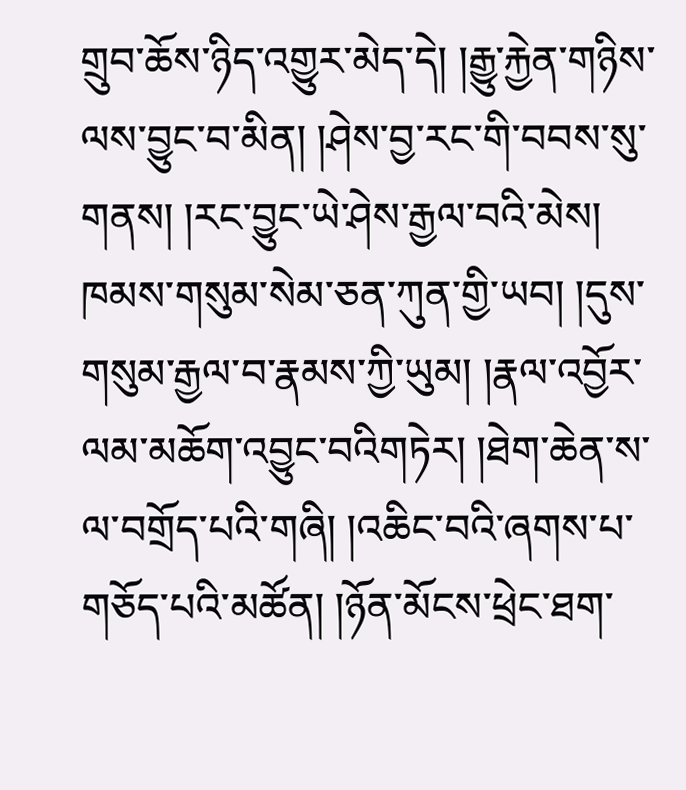གྲུབ་ཆོས་ཉིད་འགྱུར་མེད་དེ། །རྒྱུ་རྐྱེན་གཉིས་ལས་བྱུང་བ་མིན། །ཤེས་བྱ་རང་གི་བབས་སུ་གནས། །རང་བྱུང་ཡེ་ཤེས་རྒྱལ་བའི་མེས། ཁམས་གསུམ་སེམ་ཅན་ཀུན་གྱི་ཡབ། །དུས་གསུམ་རྒྱལ་བ་རྣམས་ཀྱི་ཡུམ། །རྣལ་འབྱོར་ལམ་མཆོག་འབྱུང་བའིགཏེར། །ཐེག་ཆེན་ས་ལ་བགྲོད་པའི་གཞི། །འཆིང་བའི་ཞགས་པ་གཅོད་པའི་མཚོན། །ཉོན་མོངས་ཕྲེང་ཐག་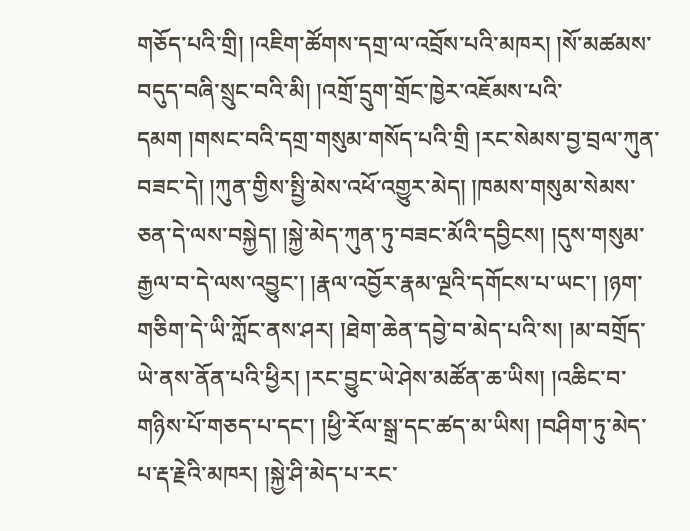གཅོད་པའི་གྲི། །འཇིག་ཚོགས་དགྲ་ལ་འབྲོས་པའི་མཁར། །སོ་མཚམས་བདུད་བཞི་སྲུང་བའི་མི། །འགྲོ་དྲུག་གྲོང་ཁྱེར་འཇོམས་པའི་དམག །གསང་བའི་དགྲ་གསུམ་གསོད་པའི་གྲི །རང་སེམས་བྱ་བྲལ་ཀུན་བཟང་དེ། །ཀུན་གྱིས་སྤྱི་མེས་འཕོ་འགྱུར་མེད། །ཁམས་གསུམ་སེམས་ཅན་དེ་ལས་བསྐྱེད། །སྐྱེ་མེད་ཀུན་ཏུ་བཟང་མོའི་དབྱིངས། །དུས་གསུམ་རྒྱལ་བ་དེ་ལས་འབྱུང་། །རྣལ་འབྱོར་རྣམ་ལྔའི་དགོངས་པ་ཡང་། །ཉག་གཅིག་དེ་ཡི་ཀློང་ནས་ཤར། །ཐེག་ཆེན་དབྱེ་བ་མེད་པའི་ས། །མ་བགྲོད་ཡེ་ནས་ནོན་པའི་ཕྱིར། །རང་བྱུང་ཡེ་ཤེས་མཚོན་ཆ་ཡིས། །འཆིང་བ་གཉིས་པོ་གཅད་པ་དང་། །ཕྱི་རོལ་སྒྲ་དང་ཚད་མ་ཡིས། །བཤིག་ཏུ་མེད་པ་རྡ་རྗེའི་མཁར། །སྐྱེ་ཤི་མེད་པ་རང་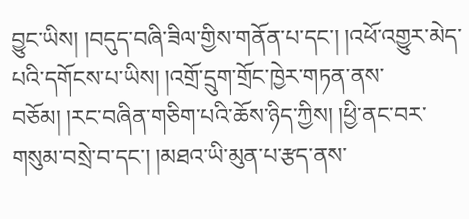བྱུང་ཡིས། །བདུད་བཞི་ཟིལ་གྱིས་གནོན་པ་དང་། །འཕོ་འགྱུར་མེད་པའི་དགོངས་པ་ཡིས། །འགྲོ་དྲུག་གྲོང་ཁྱེར་གཏན་ནས་བཅོམ། །རང་བཞིན་གཅིག་པའི་ཆོས་ཉིད་ཀྱིས། །ཕྱི་ནང་བར་གསུམ་བསྲེ་བ་དང་། །མཐའ་ཡི་མུན་པ་རྩད་ནས་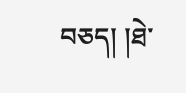བཅད། །ཐེ་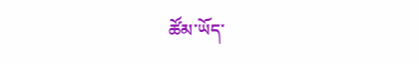ཚོམ་ཡོད་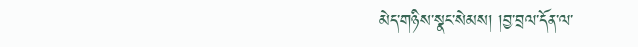མེད་གཉིས་སྣང་སེམས། །བྱ་བྲལ་དོན་ལ་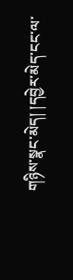གཉིས་སྣང་མེད། །དབྱེར་མེད་ངང་ལ་